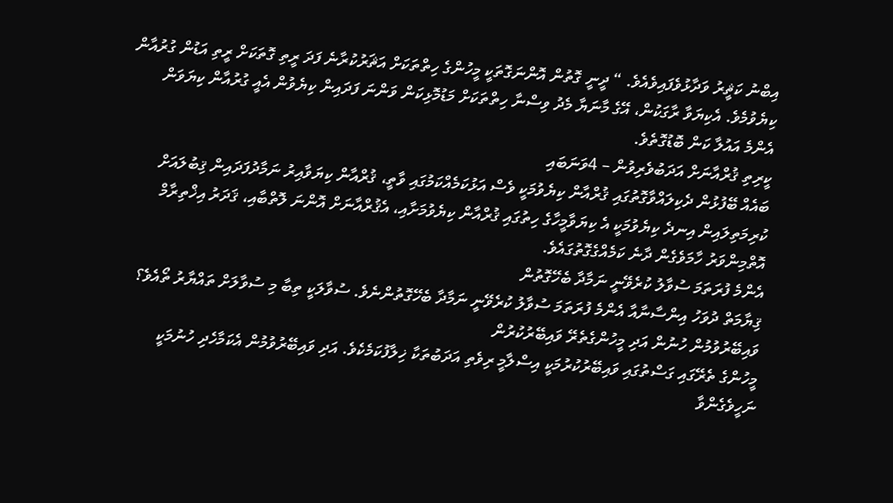އިބްނު ކަޘީރު ވަދާޅުވެފައިވެއެވެ. “ ދީނީ ގޮތުން އޮންނަގޮތަކީ މީހުންގެ ހިތްތަކަށް އަޘަރުކުރާނެ ފަދަ ރީތި ގޮތަކަށް ރީތި އަޑުން ގުރުއާން ކިޔެވުމެވެ. އެކިޔަވާ ރާގަކުން، އޭގެ މާނަޔާ މެދު ވިސްނާ ހިތްތަކަށް މަޑުމޮޅިކަން ވަންނަ ފަދައިން ކިޔެވުން އެއީ ގުރުއާން ކިޔަވަން އެންމެ އައުލާ ކަން ބޮޑުގޮތެވެ.
ކީރިތި ޤުރްއާނަށް އަދަބުވެރިވުން – 4ވަނަބައި
ބައެއް ބޭފުޅުން ދެކިލައްވާގޮތުގައި ޤުރްއާން ކިޔެވުމަކީ ވެސް އަޅުކަމެއްކަމުގައި ވާތީ، ޤުރްއާން ކިޔަވާއިރު ނަމާދުފަދައިން ޤިބުލައަށް ކުރިމަތިލައިން އިނދެ ކިޔެވުމަކީ އެ ކިޔަވާމީހާގެ ހިތުގައި ޤުރްއާން ކިޔެވުމަށާއި، އެޤުރްއާނަށް އޮންނަ ލޮތްބާއި، ޤަދަރު އިޚްތިރާމް އޮތްމިންވަރު ހާމަވެގެން ދާނެ ކަމެއްގެގޮތުގައެވެ.
އެންމެ ފުރަތަމަ ސުވާލު ކުރެވޭނީ ނަމާދާ ބެހޭގޮތުން
ޤިޔާމަތް ދުވަހު އިންސާނާއާ އެންމެ ފުރަތަމަ ސުވާލު ކުރެވޭނީ ނަމާދާ ބެހޭގޮތުންނެވެ. ސުވާލަކީ ތިބާ މި ސުވާލަށް ތައްޔާރު ތޯއެވެ؟
ވައިބޭރުވުމުން ހުނުން އަދި މީހުންގެތެރޭ ވައިބޭރުކުރުން
މީހުންގެ ތެރޭގައި ގަސްތުގައި ވައިބޭރުކުރުމަކީ އިސްލާމީ ރިވެތި އަދަބުތަކާ ޚިލާފުކަމެކެވެ. އަދި ވައިބޭރުވުމުން އެކަމާހެދި ހުނުމަކީ ނަހީވެގެންވާ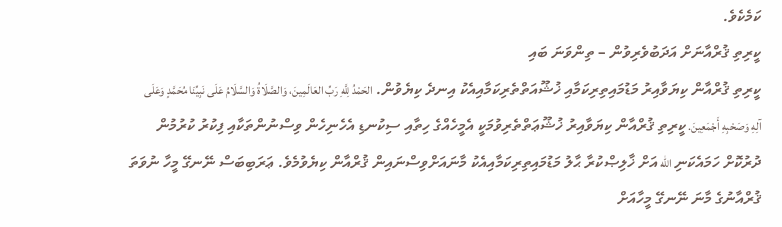ކަމެކެވެ.
ކީރިތި ޤުރްއާނަށް އަދަބުވެރިވުން – ތިންވަނަ ބައި
ކީރިތި ޤުރްއާން ކިޔަވާއިރު މަޑުމައިތިރިކަމާއި ޚުޝޫއަތްތެރިކަމާއިއެކު އިނދެ ކިޔެވުން. الحَمْدُ لِلَّهِ رَبِّ العَالَمِينَ، وَالصَّلَاةُ وَالسَّلَامُ عَلَى نَبِيِّنَا مُحَمَّدٍ وَعَلَى آلِهِ وَصَحْبِهِ أَجْمَعِينَ. ކީރިތި ޤުރްއާން ކިޔަވާއިރު ޚުޝޫޢަތްތެރިވުމަކީ އެމީހެއްގެ ހިތާއި ސިކުނޑި އެހެނިހެން ވިސްނުންތަކާއި ފިކުރު ކުރުމުން ދުރުކޮށް ހަމައެކަނި الله އަށް ޚާލިޞްކުރާ ޙާލު މަޑުމައިތިރިކަމާއިއެކު މާނައަށްވިސްނައިން ޤުރްއާން ކިޔެވުމެވެ. ޢަރަބިބަސް ނޭނގޭ މީހާ ނުވަތަ ޤުރްއާނުގެ މާނަ ނޭނގޭ މީހާއަށް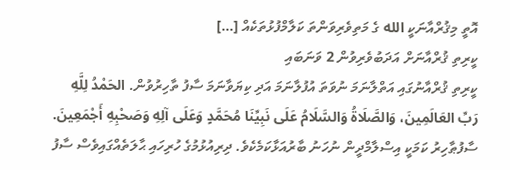އޮތީ މިޤުރްއާނަކީ الله ގެ މަތިވެރިވަންތަ ކަލާމްފުޅުތަކެއް […]
ކީރިތި ޤުރްއާނަށް އަދަބުވެރިވުން 2 ވަނަބައި
ކީރިތި ޤުރްއާނުގައި އަތްލާނަމަ ނުވަތަ އުފުލާނަމަ އަދި ކިޔަވާނަމަ ސާފު ތާހިރުވުން. الحَمْدُ لِلَّهِ رَبِّ العَالَمِينَ، وَالصَّلَاةُ وَالسَّلَامُ عَلَى نَبِيِّنَا مُحَمَّدٍ وَعَلَى آلِهِ وَصَحْبِهِ أَجْمَعِينَ. ސާފުޠާހިރު ކަމަކީ އިސްލާމްދީން ނުހަނު ބާރުއަޅާކަމެކެވެ. ދިރިއުޅުމުގެ ހުރިހައި ޙާލަތެއްގައިވެސް ސާފު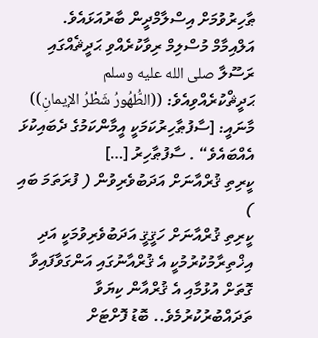ޠާހިރުވުމަށް އިސްލާމްދީން ބާރުއަޅައެވެ. އަލްއިމާމް މުސްލިމް ރިވާކުރެއްވި ޙަދީޘެއްގައި ރަސޫލާ صلى الله عليه وسلم ޙަދީޘްކުރެއްވިއެވެ: ((الطُّهُورُ شَطْرُ الإيمانِ)) މާނައީ: [ސާފުޠާހިރުކަމަކީ އީމާންކަމުގެ ދެބައިކުޅަ އެއްބައެވެ“ . ސާފުޠާހިރު […]
ކީރިތި ޤުރްއާނަށް އަދަބުވެރިވުން ( ފުރަތަމަ ބައި )
ކީރިތި ޤުރްއާނަށް ހަޤީޤީ އަދަބުވެރިވުމަކީ އަދި އިޚްތިރާމުކުރުމުކީ އެ ޤުރްއާނުގައި އަންގަވާފައިވާ ގޮތަށް އުޅުމާއި އެ ޤުރްއާން ކިޔަވާ ތަދައްބުރުކުރުމެވެ.. ބޮޑު ފޮށްޓަށް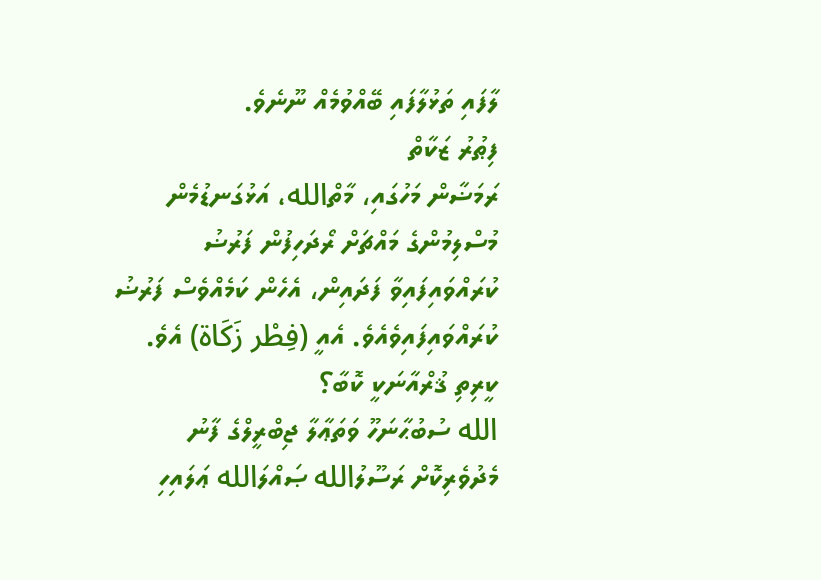ލާފައި ތަޅުލާފައި ބޭއްވުމެއް ނޫނެވެ.
ފިޠުރު ޒަކާތް
ރަމަޟާން މަހުގައި، މާތްالله، އަޅުގަނޑުމެން މުސްލިމުންގެ މައްޗަށް ރޯދަހިފުން ފަރުޟު ކުރައްވައިފައިވާ ފަދައިން، އެހެން ކަމެއްވެސް ފަރުޟު ކުރައްވައިފައިވެއެވެ. އެއީ (فِطْر زَكَاة) އެވެ.
ކީރިތި ޤުރްއާނަކީ ކޮބާ؟
الله ސުބުޙާނަހޫ ވަތަޢާލާ ޖިބްރީލްގެ ފާނު މެދުވެރިކޮށް ރަސޫލުالله ޞައްލަالله ޢަލައިހި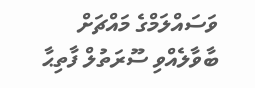ވަސައްލަމްގެ މައްޗަށް ބާވާލެއްވި ސޫރަތުލް ފާތިޙާ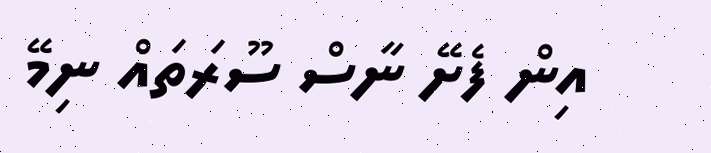އިން ފެށޭ ނާސް ސޫރަތައް ނިމޭ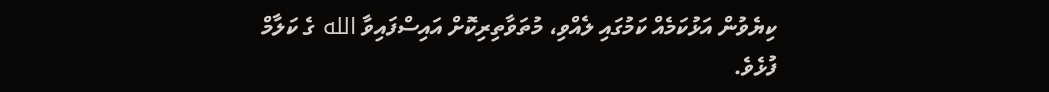ކިޔެވުން އަޅުކަމެއް ކަމުގައި ލެއްވި، މުތަވާތިރިކޮށް އައިސްފައިވާ الله ގެ ކަލާމް ފުޅެވެ.